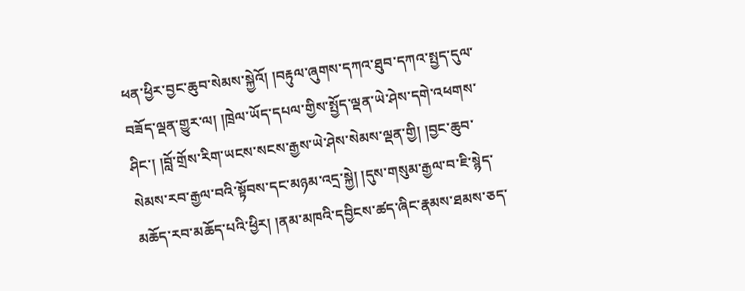ཕན་ཕྱིར་བྱང་ཆུབ་སེམས་སྐྱེའོ། །བརྟུལ་ཞུགས་དཀའ་ཐུབ་དཀའ་སྤྱད་དུལ་བཟོད་ལྡན་གྱུར་ལ། །ཁྲེལ་ཡོད་དཔལ་གྱིས་སྤྱོད་ལྡན་ཡེ་ཤེས་དགེ་འཕགས་ཤིང་། །བློ་གྲོས་རིག་ཡངས་སངས་རྒྱས་ཡེ་ཤེས་སེམས་ལྡན་གྱི། །བྱང་ཆུབ་སེམས་རབ་རྒྱལ་བའི་སྟོབས་དང་མཉམ་འདྲ་སྐྱེ། །དུས་གསུམ་རྒྱལ་བ་ཇི་སྙེད་མཆོད་རབ་མཆོད་པའི་ཕྱིར། །ནམ་མཁའི་དབྱིངས་ཚད་ཞིང་རྣམས་ཐམས་ཅད་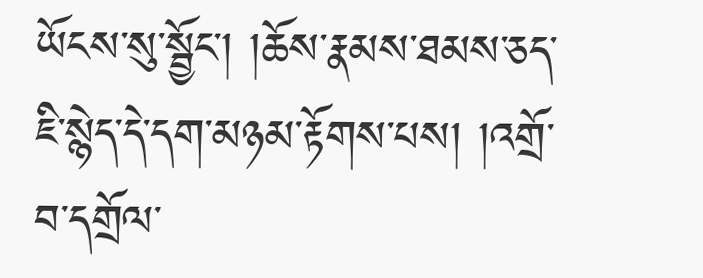ཡོངས་སུ་སྦྱོང་། །ཆོས་རྣམས་ཐམས་ཅད་ཇི་སྙེད་དེ་དག་མཉམ་རྟོགས་པས། །འགྲོ་བ་དགྲོལ་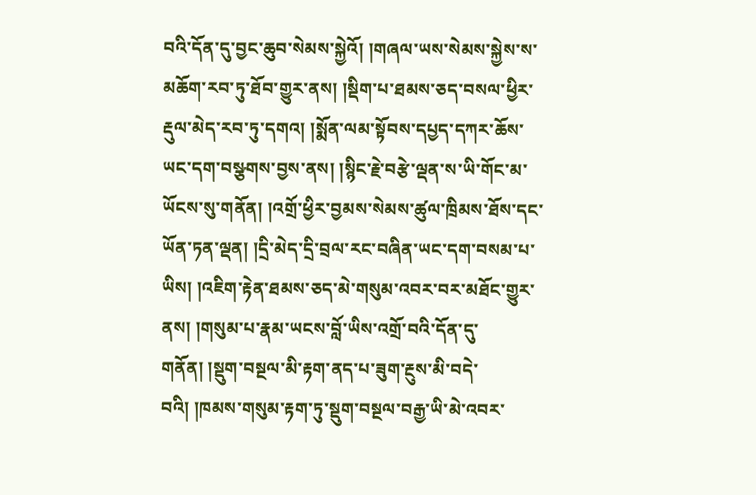བའི་དོན་དུ་བྱང་ཆུབ་སེམས་སྐྱེའོ། །གཞལ་ཡས་སེམས་སྐྱེས་ས་མཆོག་རབ་ཏུ་ཐོབ་གྱུར་ནས། །སྡིག་པ་ཐམས་ཅད་བསལ་ཕྱིར་རྡུལ་མེད་རབ་ཏུ་དགའ། །སྨོན་ལམ་སྟོབས་དཔྱད་དཀར་ཆོས་ཡང་དག་བསྩགས་བྱས་ནས། །སྙིང་རྗེ་བརྩེ་ལྡན་ས་ཡི་གོང་མ་ཡོངས་སུ་གནོན། །འགྲོ་ཕྱིར་བྱམས་སེམས་ཚུལ་ཁྲིམས་ཐོས་དང་ཡོན་ཏན་ལྡན། །དྲི་མེད་དྲི་བྲལ་རང་བཞིན་ཡང་དག་བསམ་པ་ཡིས། །འཇིག་རྟེན་ཐམས་ཅད་མེ་གསུམ་འབར་བར་མཐོང་གྱུར་ནས། །གསུམ་པ་རྣམ་ཡངས་བློ་ཡིས་འགྲོ་བའི་དོན་དུ་གནོན། །སྡུག་བསྔལ་མི་རྟག་ནད་པ་ཟུག་རྔུས་མི་བདེ་བའི། །ཁམས་གསུམ་རྟག་ཏུ་སྡུག་བསྔལ་བརྒྱ་ཡི་མེ་འབར་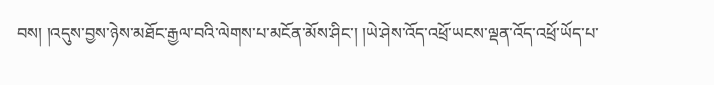བས། །འདུས་བྱས་ཉེས་མཐོང་རྒྱལ་བའི་ལེགས་པ་མངོན་མོས་ཤིང་། །ཡེ་ཤེས་འོད་འཕྲོ་ཡངས་ལྡན་འོད་འཕྲོ་ཡོད་པ་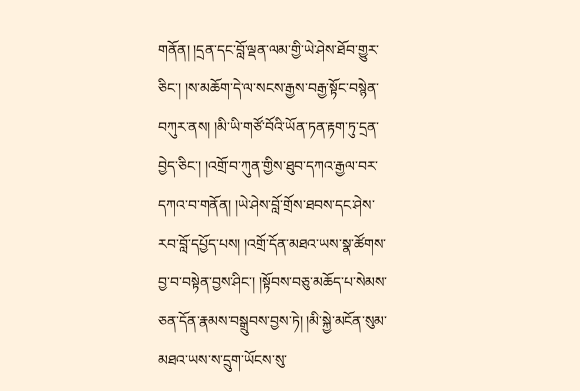གནོན། །དྲན་དང་བློ་ལྡན་ལམ་གྱི་ཡེ་ཤེས་ཐོབ་གྱུར་ཅིང་། །ས་མཆོག་དེ་ལ་སངས་རྒྱས་བརྒྱ་སྟོང་བསྙེན་བཀུར་ནས། །མི་ཡི་གཙོ་བོའི་ཡོན་ཏན་རྟག་ཏུ་དྲན་བྱེད་ཅིང་། །འགྲོ་བ་ཀུན་གྱིས་ཐུབ་དཀའ་རྒྱལ་བར་དཀའ་བ་གནོན། །ཡེ་ཤེས་བློ་གྲོས་ཐབས་དང་ཤེས་རབ་བློ་དཔྱོད་པས། །འགྲོ་དོན་མཐའ་ཡས་སྣ་ཚོགས་བྱ་བ་བསྟེན་བྱས་ཤིང་། །སྟོབས་བཅུ་མཆོད་པ་སེམས་ཅན་དོན་རྣམས་བསྒྲུབས་བྱས་ཏེ། །མི་སྐྱེ་མངོན་སུམ་མཐའ་ཡས་ས་དྲུག་ཡོངས་སུ་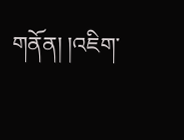གནོན། །འཇིག་